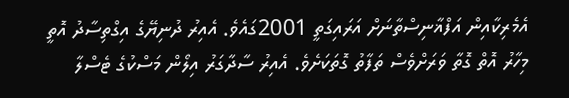އެމެރިކާއިން އަފްޣާނިސްތާނަށް އަރައިގަތީ 2001ގައެވެ. އެއިރު ދުނިޔޭގެ އިގްތިސާދު އޮތީ މިހާރު އޮތް ގޮތާ ވަރަށްވެސް ތަފާތު ގޮތަކަށެވެ. އެއިރު ސާދާގަރު އިލޯން މަސްކުގެ ޓެސްލާ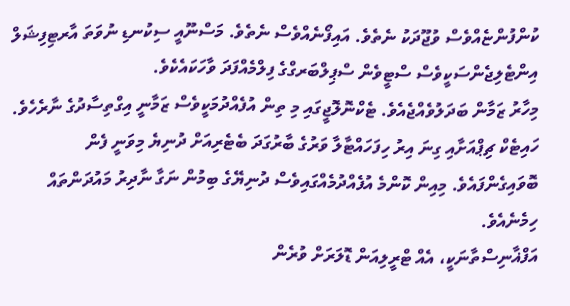ކުންފުންޏެއްވެސް ވުޖޫދަކު ނެތެވެ. އައިފޯނެއްވެސް ނެތެވެ. މަސްނޫއީ ސިކުނޑި ނުވަތަ އާރޓިފިޝަލް އިންޓެލިޖެންސަކީވެސް ސްޓީވެން ސްޕިލްބަރގްގެ ފިލްމެއްފަދަ ވާހަކައެކެވެ.
މިހާރު ޒަމާން ބަދަލުވެއްޖެއެވެ. ޓެކްނޮލޮޖީގައި މި ތިން އުފެއްދުމަކީވެސް ޒަމާނީ އިގްތިސާދުގެ ނާރެހެވެ. ހައިޓެކް ޗިޕްއަށާއި ގިނަ އިރު ހިފަހައްޓާލާ ވަރުގެ ބާރުގަދަ ބެޓެރިއަށް ދުނިޔެ މިވަނީ ފެން ބޮވައިގެންފައެވެ. މިއިން ކޮންމެ އުފެއްދުމެއްގައިވެސް ދުނިޔޭގެ ބިމުން ނަގާ ނާދިރު މައުދަންތައް ހިމެނެއެވެ.
އަފްޣާނިސްތާނަކީ، އެއް ޓްރީލިއަން ޑޮލަރަށް ވުރެން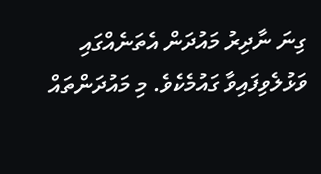ގިނަ ނާދިރު މައުދަން އެތަނެއްގައި ވަޅުލެވިފައިވާ ގައުމެކެވެ. މި މައުދަންތައް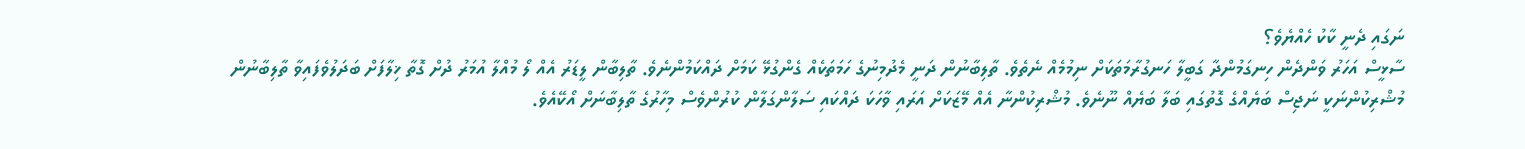ނަގައި ދެނީ ކާކު ހެއްޔެވެ؟
ސާޅީސް އަހަރު ވަންދެން ހިނގަމުންދާ ގަބީލާ ހަނގުރާމަތަކަށް ނިމުމެއް ނެތެވެ. ތާލިބާނުން ދަނީ މެދުމިނުގެ ހަމަތަކެއް ގެންގުޅޭ ކަމަށް ދައްކަމުންނެވެ. ތާލިބާން ލީޑަރު އެއް ލޯ މުއްލާ އުމަރު ދުށް ގޮތާ ޚިލާފަށް ބަދަލުވެފައިވާ ތާލިބާނުން މުޝްރިކުންނަކީ ނަޖިސް ބަޔެއްގެ ގޮތުގައި ބަލާ ބަޔެއް ނޫނެވެ. މުޝްރިކުންނާ އެއް މޭޒަކަށް އަރައި ވާހަކަ ދައްކައި ސަލާންގަލާން ކުރުންވެސް މިހާރުގެ ތާލިބާނަށް އޯކޭއެވެ.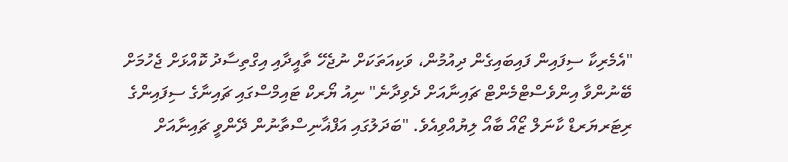"އެމެރިކާ ސިފައިން ފައިބައިގެން ދިއުމުން، ވަކިއަތަކަށް ނުޖެހޭ ތާއީދާއި އިގްތިސާދު ކޮއްޅަށް ޖެހުމަށް ބޭނުންވާ އިންވެސްޓްމެންޓް ޗައިނާއަށް ދެވިދާނެ" ނިއު ޔޯރކް ޓައިމްސްގައި ޗައިނާގެ ސިފައިންގެ ރިޓަރޔަރޑް ކާނަލް ޒޯއޯ ބާއޯ ލިޔުއްވިއެވެ. "ބަދަލުގައި އަފްޣާނިސްތާނުން ދޭންވީ ޗައިނާއަށް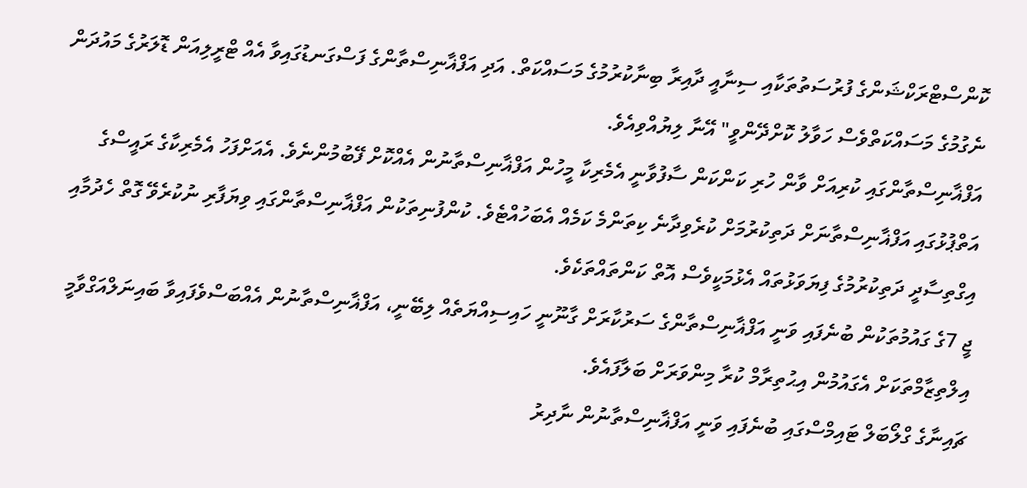ކޮންސްޓްރަކްޝަންގެ ފުރުސަތުތަކާއި ސިނާއީ ދާއިރާ ބިނާކުރުމުގެ މަސައްކަތް. އަދި އަފްޣާނިސްތާންގެ ފަސްގަނޑުގައިވާ އެއް ޓްރީލިއަން ޑޮލަރުގެ މައުދަން ނެގުމުގެ މަސައްކަތްވެސް ހަވާލު ކޮށްދޭންވީ" އޭނާ ލިޔުއްވިއެވެ.
އަފްޣާނިސްތާންގައި ކުރިއަށް ވާން ހުރި ކަންކަން ސާފުވާނީ އެމެރިކާ މީހުން އަފްޣާނިސްތާނުން އެއްކޮށް ފޭބުމުންނެވެ. އެއަށްފަހު އެމެރިކާގެ ރައީސްގެ އަތްޕުޅުގައި އަފްޣާނިސްތާނަށް ދަތިކުރުމަށް ކުރެވިދާނެ ކިތަންމެ ކަމެއް އެބަހުއްޓެވެ. ކުންފުނިތަކުން އަފްޣާނިސްތާންގައި ވިޔަފާރި ނުކުރެވޭ ގޮތް ހެދުމާއި އިގްތިސާދީ ދަތިކުރުމުގެ ފިޔަވަޅުތައް އެޅުމަކީވެސް އޮތް ކަންތައްތަކެވެ.
ޖީ 7ގެ ގައުމުތަކުން ބުނެފައި ވަނީ އަފްޣާނިސްތާންގެ ސަރުކާރަށް ގާނޫނީ ހައިސިއްޔަތެއް ލިބޭނީ، އަފްޣާނިސްތާނުން އެއްބަސްވެފައިވާ ބައިނަލްއަގްވާމީ އިލްތިޒާމްތަކަށް އެގައުމުން އިޙުތިރާމް ކުރާ މިންވަރަށް ބަލާފައެވެ.
ޗައިނާގެ ގްލޯބަލް ޓައިމްސްގައި ބުނެފައި ވަނީ އަފްޣާނިސްތާނުން ނާދިރު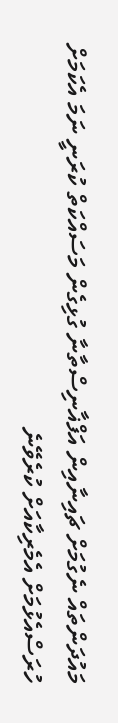މައުދަންތައް ނެގުމަށް ޗައިނާއިން އަފްޣާނިސްތާނާ ގުޅިގެން މަސައްކަތް ކުރަނީ ނަމަ އެކަމަށް ހުރަސްއެޅުމަށް އެމެރިކާއަށް ކުރެވޭނެ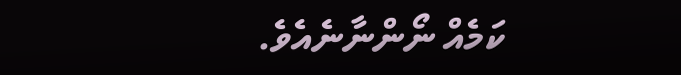ކަމެއް ނޯންނާނެއެވެ.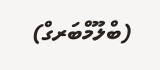(ބްލޫމްބަރގް)